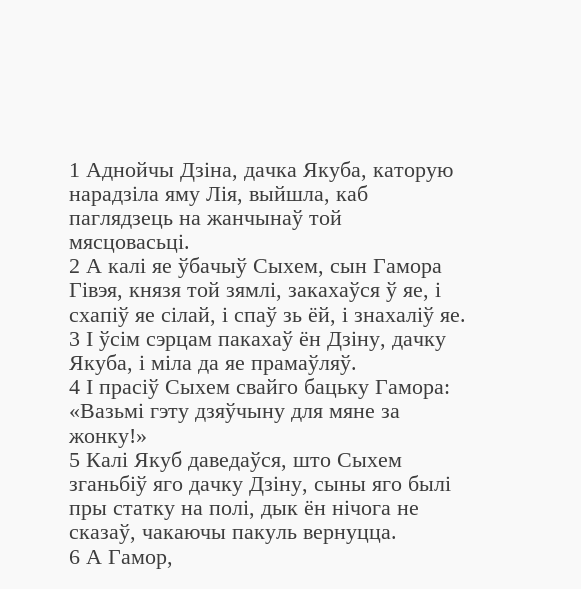1 Аднойчы Дзіна, дачка Якуба, каторую нарадзіла яму Лія, выйшла, каб паглядзець на жанчынаў той мясцовасьці.
2 А калі яе ўбачыў Сыхем, сын Гамора Гівэя, князя той зямлі, закахаўся ў яе, і схапіў яе сілай, і спаў зь ёй, і знахаліў яе.
3 І ўсім сэрцам пакахаў ён Дзіну, дачку Якуба, і міла да яе прамаўляў.
4 І прасіў Сыхем свайго бацьку Гамора: «Вазьмі гэту дзяўчыну для мяне за жонку!»
5 Калі Якуб даведаўся, што Сыхем зганьбіў яго дачку Дзіну, сыны яго былі пры статку на полі, дык ён нічога не сказаў, чакаючы пакуль вернуцца.
6 А Гамор,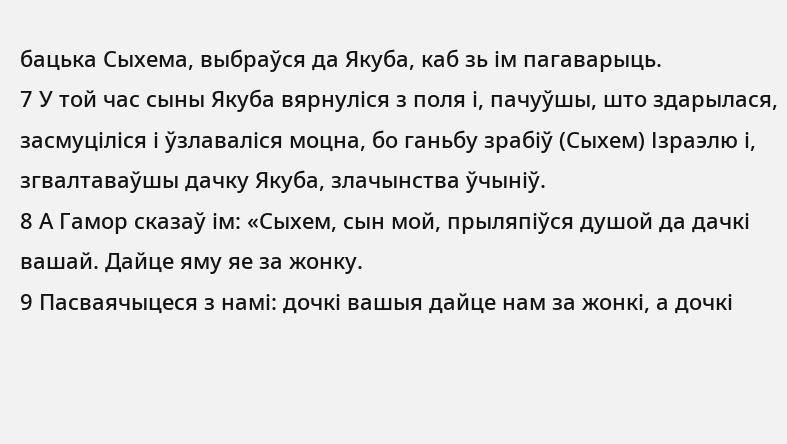бацька Сыхема, выбраўся да Якуба, каб зь ім пагаварыць.
7 У той час сыны Якуба вярнуліся з поля і, пачуўшы, што здарылася, засмуціліся і ўзлаваліся моцна, бо ганьбу зрабіў (Сыхем) Ізраэлю і, згвалтаваўшы дачку Якуба, злачынства ўчыніў.
8 А Гамор сказаў ім: «Сыхем, сын мой, прыляпіўся душой да дачкі вашай. Дайце яму яе за жонку.
9 Пасваячыцеся з намі: дочкі вашыя дайце нам за жонкі, а дочкі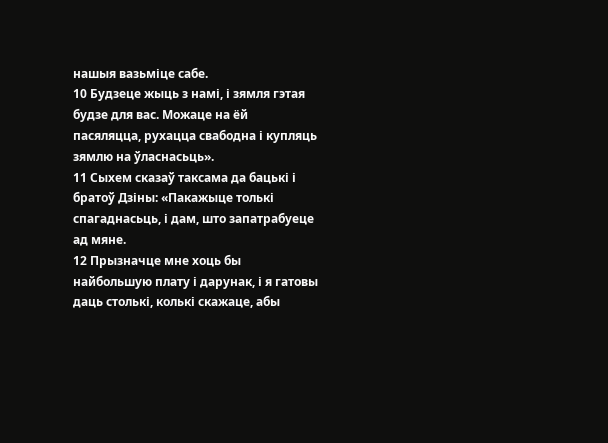нашыя вазьміце сабе.
10 Будзеце жыць з намі, і зямля гэтая будзе для вас. Можаце на ёй пасяляцца, рухацца свабодна і купляць зямлю на ўласнасьць».
11 Сыхем сказаў таксама да бацькі і братоў Дзіны: «Пакажыце толькі спагаднасьць, і дам, што запатрабуеце ад мяне.
12 Прызначце мне хоць бы найбольшую плату і дарунак, і я гатовы даць столькі, колькі скажаце, абы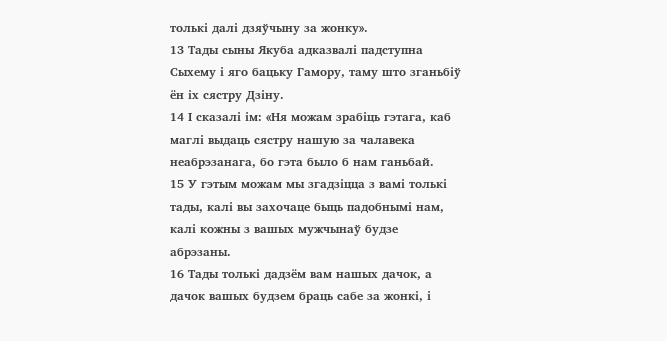толькі далі дзяўчыну за жонку».
13 Тады сыны Якуба адказвалі падступна Сыхему і яго бацьку Гамору, таму што зганьбіў ён іх сястру Дзіну.
14 І сказалі ім: «Ня можам зрабіць гэтага, каб маглі выдаць сястру нашую за чалавека неабрэзанага, бо гэта было б нам ганьбай.
15 У гэтым можам мы згадзіцца з вамі толькі тады, калі вы захочаце быць падобнымі нам, калі кожны з вашых мужчынаў будзе абрэзаны.
16 Тады толькі дадзём вам нашых дачок, а дачок вашых будзем браць сабе за жонкі, і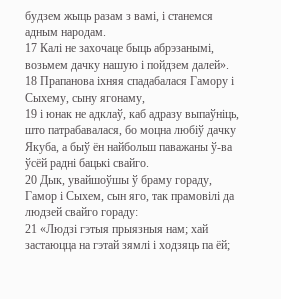будзем жыць разам з вамі, і станемся адным народам.
17 Калі не захочаце быць абрэзанымі, возьмем дачку нашую і пойдзем далей».
18 Прапанова іхняя спадабалася Гамору і Сыхему, сыну ягонаму,
19 і юнак не адклаў, каб адразу выпаўніць, што патрабавалася, бо моцна любіў дачку Якуба, а быў ён найбольш паважаны ў-ва ўсёй радні бацькі свайго.
20 Дык, увайшоўшы ў браму гораду, Гамор і Сыхем, сын яго, так прамовілі да людзей свайго гораду:
21 «Людзі гэтыя прыязныя нам; хай застаюцца на гэтай зямлі і ходзяць па ёй;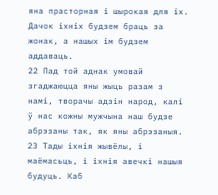яна прасторная і шырокая для іх. Дачок іхніх будзем браць за жонак, а нашых ім будзем аддаваць.
22 Пад той аднак умовай згаджаюцца яны жыць разам з намі, творачы адзін народ, калі ў нас кожны мужчына наш будзе абрэзаны так, як яны абрэзаныя.
23 Тады іхнія жывёлы, і маёмасьць, і іхнія авечкі нашыя будуць. Каб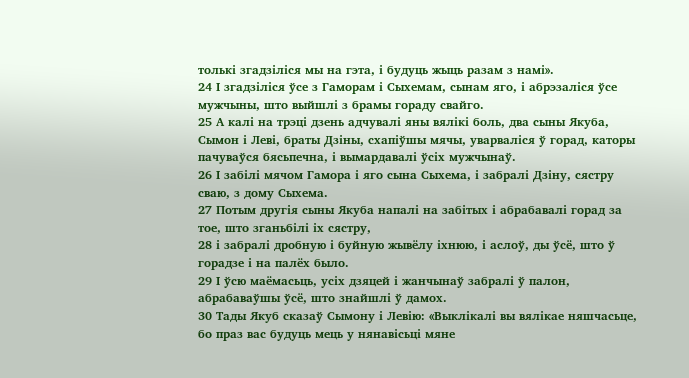толькі згадзіліся мы на гэта, і будуць жыць разам з намі».
24 І згадзіліся ўсе з Гаморам і Сыхемам, сынам яго, і абрэзаліся ўсе мужчыны, што выйшлі з брамы гораду свайго.
25 А калі на трэці дзень адчувалі яны вялікі боль, два сыны Якуба, Сымон і Леві, браты Дзіны, схапіўшы мячы, уварваліся ў горад, каторы пачуваўся бясьпечна, і вымардавалі ўсіх мужчынаў.
26 І забілі мячом Гамора і яго сына Сыхема, і забралі Дзіну, сястру сваю, з дому Сыхема.
27 Потым другія сыны Якуба напалі на забітых і абрабавалі горад за тое, што зганьбілі іх сястру,
28 і забралі дробную і буйную жывёлу іхнюю, і аслоў, ды ўсё, што ў горадзе і на палёх было.
29 І ўсю маёмасьць, усіх дзяцей і жанчынаў забралі ў палон, абрабаваўшы ўсё, што знайшлі ў дамох.
30 Тады Якуб сказаў Сымону і Левію: «Выклікалі вы вялікае няшчасьце, бо праз вас будуць мець у нянавісьці мяне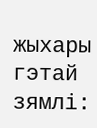жыхары гэтай зямлі: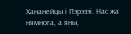Хананейцы і Пэрэзэі. Нас жа нямнога, а яны,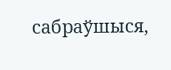сабраўшыся,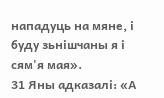нападуць на мяне, і буду зьнішчаны я і сям'я мая».
31 Яны адказалі: «А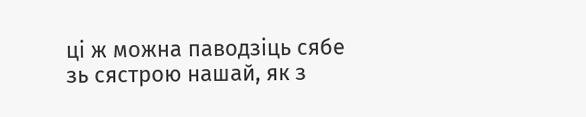ці ж можна паводзіць сябе зь сястрою нашай, як з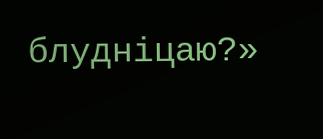блудніцаю?»